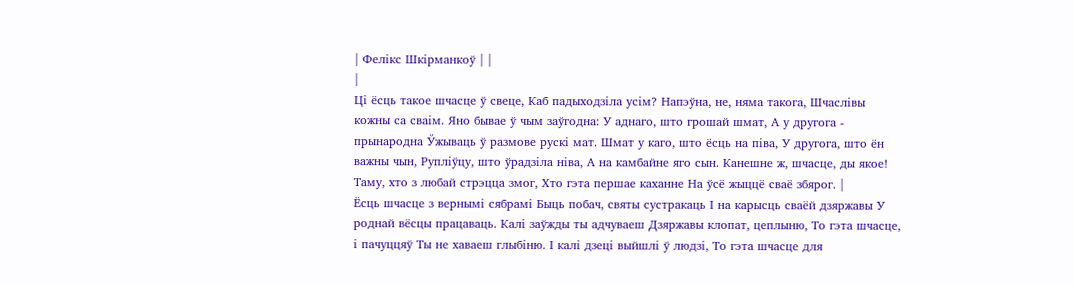| Фелікс Шкірманкоў | |
|
Ці ёсць такое шчасце ў свеце, Каб падыходзіла усім? Напэўна, не, няма такога, Шчаслівы кожны са сваім. Яно бывае ў чым заўгодна: У аднаго, што грошай шмат, А у другога - прынародна Ўжываць ў размове рускі мат. Шмат у каго, што ёсць на піва, У другога, што ён важны чын, Рупліўцу, што ўрадзіла ніва, А на камбайне яго сын. Канешне ж, шчасце, ды якое! Таму, хто з любай стрэцца змог, Хто гэта першае каханне На ўсё жыццё сваё збярог. |
Ёсць шчасце з вернымі сябрамі Быць побач, святы сустракаць І на карысць сваёй дзяржавы У роднай вёсцы працаваць. Калі заўжды ты адчуваеш Дзяржавы клопат, цеплыню, То гэта шчасце, і пачуццяў Ты не хаваеш глыбіню. І калі дзеці выйшлі ў людзі, То гэта шчасце для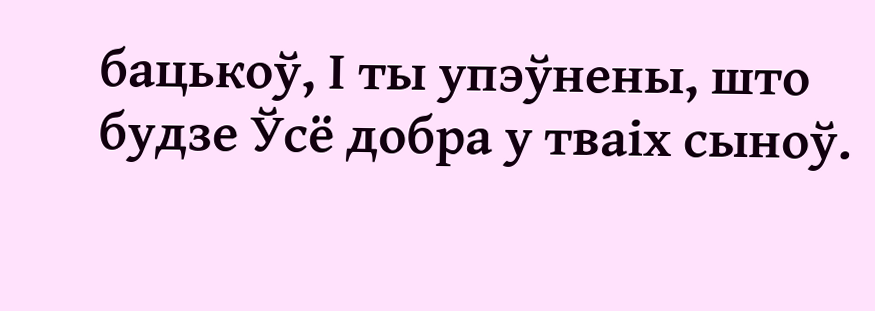бацькоў, І ты упэўнены, што будзе Ўсё добра у тваіх сыноў.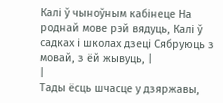Калі ў чыноўным кабінеце На роднай мове рэй вядуць, Калі ў садках і школах дзеці Сябруюць з мовай, з ёй жывуць, |
|
Тады ёсць шчасце у дзяржавы,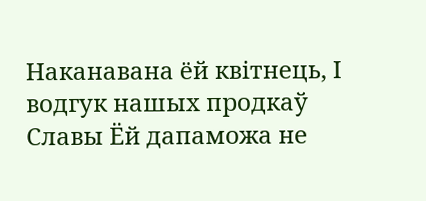Наканавана ёй квітнець, І водгук нашых продкаў Славы Ёй дапаможа не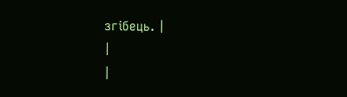згібець. |
|
|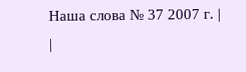Наша слова № 37 2007 г. | |